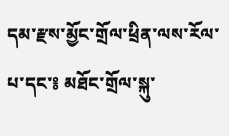དམ་རྫས་མྱོང་གྲོལ་ཕྲིན་ལས་རོལ་པ་དང་༔ མཐོང་གྲོལ་སྐུ་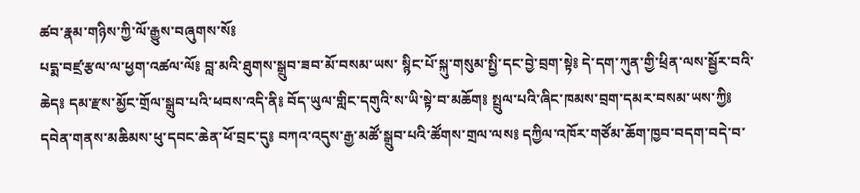ཚབ་རྣམ་གཉིས་ཀྱི་ལོ་རྒྱུས་བཞུགས་སོ༔
པདྨ་བཛྲ་རྩལ་ལ་ཕྱག་འཚལ་ལོ༔ བླ་མའི་ཐུགས་སྒྲུབ་ཟབ་མོ་བསམ་ཡས་ སྙིང་པོ་སྐུ་གསུམ་སྤྱི་དང་བྱེ་བྲག་སྟེ༔ དེ་དག་ཀུན་གྱི་ཕྲིན་ལས་སྦྱོར་བའི་ཆེད༔ དམ་རྫས་མྱོང་གྲོལ་སྒྲུབ་པའི་ཕབས་འདི་ནི༔ བོད་ཡུལ་གླིང་དགུའི་ས་ཡི་སྟེ་བ་མཆོག༔ སྤྲུལ་པའི་ཞིང་ཁམས་བྲག་དམར་བསམ་ཡས་ཀྱི༔ དབེན་གནས་མཆིམས་ཕུ་དབང་ཆེན་ཕོ་བྲང་དུ༔ བཀའ་འདུས་རྒྱ་མཚོ་སྒྲུབ་པའི་ཚོགས་གྲལ་ལས༔ དཀྱིལ་འཁོར་གཙོམ་ཆོག་ཁྱབ་བདག་བདེ་བ་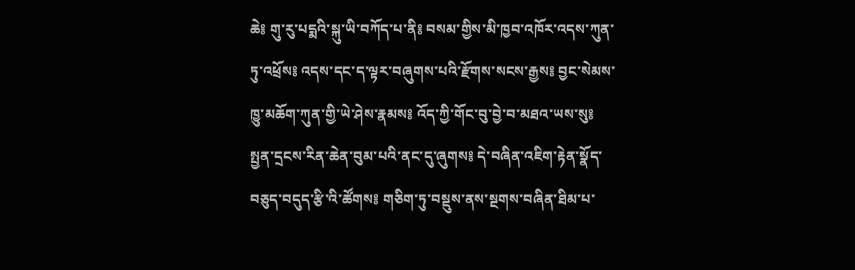ཆེ༔ གུ་རུ་པདྨའི་སྐུ་ཡི་བཀོད་པ་ནི༔ བསམ་གྱིས་མི་ཁྱབ་འཁོར་འདས་ཀུན་ཏུ་འཕྲོས༔ འདས་དང་ད་ལྟར་བཞུགས་པའི་རྫོགས་སངས་རྒྱས༔ བྱང་སེམས་ཁྱུ་མཆོག་ཀུན་གྱི་ཡེ་ཤེས་རྣམས༔ འོད་ཀྱི་གོང་བུ་བྱེ་བ་མཐའ་ཡས་སུ༔ སྤྱན་དྲངས་རིན་ཆེན་བུམ་པའི་ནང་དུ་ཞུགས༔ དེ་བཞིན་འཇིག་རྟེན་སྣོད་བཅུད་བདུད་རྩི་འི་ཚོགས༔ གཅིག་ཏུ་བསྡུས་ནས་སྔགས་བཞིན་ཐིམ་པ་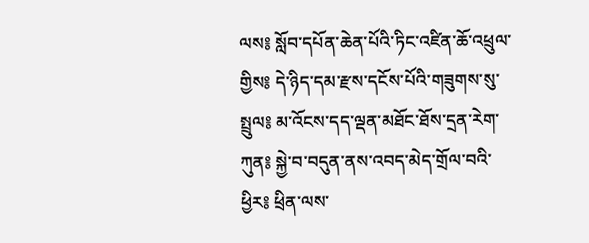ལས༔ སློབ་དཔོན་ཆེན་པོའི་ཏིང་འཛིན་ཆོ་འཕྲུལ་གྱིས༔ དེ་ཉིད་དམ་རྫས་དངོས་པོའི་གཟུགས་སུ་སྤྲུལ༔ མ་འོངས་དད་ལྡན་མཐོང་ཐོས་དྲན་རེག་ཀུན༔ སྐྱེ་བ་བདུན་ནས་འབད་མེད་གྲོལ་བའི་ཕྱིར༔ ཕྲིན་ལས་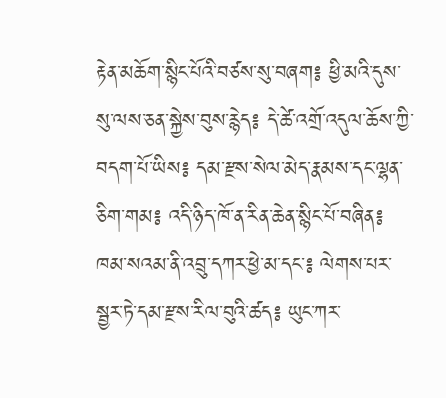རྟེན་མཆོག་སྙིང་པོའི་བཙས་སུ་བཞག༔ ཕྱི་མའི་དུས་སུ་ལས་ཅན་སྐྱེས་བུས་རྙེད༔ དེ་ཚེ་འགྲོ་འདུལ་ཆོས་ཀྱི་བདག་པོ་ཡིས༔ དམ་རྫས་སེལ་མེད་རྣམས་དང་ལྷན་ཅིག་གམ༔ འདི་ཉིད་ཁོ་ན་རིན་ཆེན་སྙིང་པོ་བཞིན༔ ཁམ་སའམ་ནི་འབྲུ་དཀར་ཕྱེ་མ་དང་༔ ལེགས་པར་སྦྱར་ཏེ་དམ་རྫས་རིལ་བུའི་ཚད༔ ཡུང་ཀར་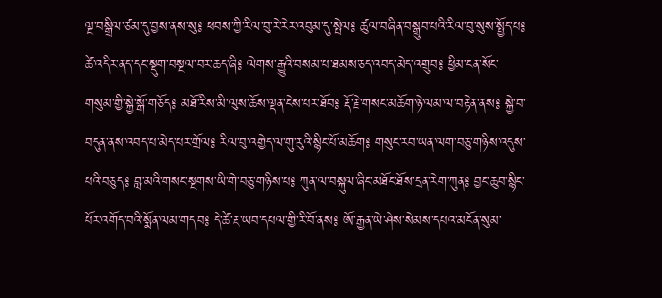ལྔ་བསྒྲིལ་ཙམ་དུ་བྱས་ནས་སུ༔ ཕབས་ཀྱི་རིལ་བུ་རེ་རེར་འབུམ་དུ་སྤེལ༔ ཚུལ་བཞིན་བསྒྲུབ་པའི་རིལ་བུ་སུས་སྤྱོད་པ༔ ཚེ་འདིར་ནད་དང་སྡུག་བསྔལ་བར་ཆད་ཞི༔ ལེགས་རྒྱུའི་བསམ་པ་ཐམས་ཅད་འབད་མེད་འགྲུབ༔ ཕྱིམ་ངན་སོང་གསུམ་གྱི་སྐྱེ་སྒོ་གཅོད༔ མཐོ་རིས་མི་ལུས་ཆོས་ལྡན་ངེས་པར་ཐོབ༔ རྡོ་རྗེ་གསང་མཆོག་ཉེ་ལམ་ལ་བརྟེན་ནས༔ སྐྱེ་བ་བདུན་ནས་འབད་པ་མེད་པར་གྲོལ༔ རིལ་བུ་འགྱེད་ལ་གུ་རུའི་སྙིང་པོ་མཆོག༔ གསུང་རབ་ཡན་ལག་བཅུ་གཉིས་འདུས་པའི་བཅུད༔ བླ་མའི་གསང་སྔགས་ཡི་གེ་བཅུ་གཉིས་པ༔ ཀུན་ལ་བསྐུལ་ཞིང་མཐོང་ཐོས་དྲན་རེག་ཀུན༔ བྱང་ཆུབ་སྙིང་པོར་འགོད་བའི་སྨོན་ལམ་གདབ༔ དེ་ཚེ་རྔ་ཡབ་དཔལ་གྱི་རི་བོ་ནས༔ ཨོ་རྒྱན་ཡེ་ཤེས་སེམས་དཔའ་མངོན་སུམ་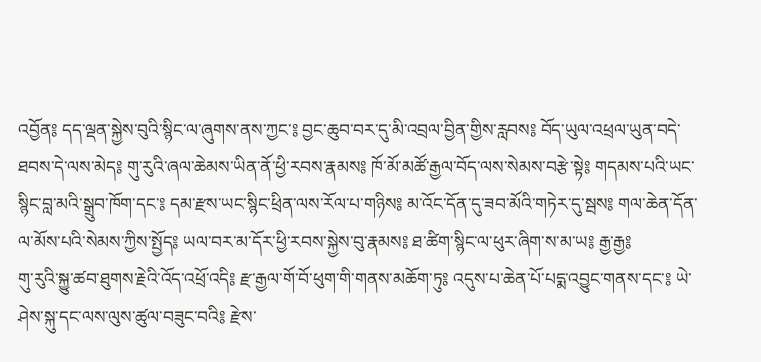འབྱོན༔ དད་ལྡན་སྐྱེས་བུའི་སྙིང་ལ་ཞུགས་ནས་ཀྱང་༔ བྱང་ཆུབ་བར་དུ་མི་འབྲལ་བྱིན་གྱིས་རླབས༔ བོད་ཡུལ་འཕྲལ་ཡུན་བདེ་ཐབས་དེ་ལས་མེད༔ གུ་རུའི་ཞལ་ཆེམས་ཡིན་ནོ་ཕྱི་རབས་རྣམས༔ ཁོ་མོ་མཚོ་རྒྱལ་བོད་ལས་སེམས་བརྩེ་སྟེ༔ གདམས་པའི་ཡང་སྙིང་བླ་མའི་སྒྲུབ་ཁོག་དང་༔ དམ་རྫས་ཡང་སྙིང་ཕྲིན་ལས་རོལ་པ་གཉིས༔ མ་འོང་དོན་དུ་ཟབ་མོའི་གཏེར་དུ་སྦས༔ གལ་ཆེན་དོན་ལ་མོས་པའི་སེམས་ཀྱིས་སྤྱོད༔ ཡལ་བར་མ་དོར་ཕྱི་རབས་སྐྱེས་བུ་རྣམས༔ ཐ་ཚིག་སྙིང་ལ་ཕུར་ཞིག་ས་མ་ཡ༔ རྒྱ་རྒྱ༔
གུ་རུའི་སྐྱུ་ཚབ་ཐུགས་རྗེའི་འོད་འཕྲོ་འདི༔ རྫ་རྒྱལ་གོ་བོ་ཕུག་གི་གནས་མཆོག་ཏུ༔ འདུས་པ་ཆེན་པོ་པདྨ་འབྱུང་གནས་དང་༔ ཡེ་ཤེས་སྐུ་དང་ལས་ལུས་ཚུལ་བཟུང་བའི༔ རྫེས་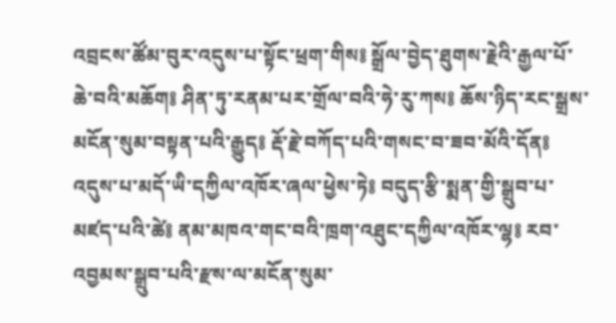འབྲངས་ཚོམ་བུར་འདུས་པ་སྟོང་ཕྲག་གིས༔ སྒྲོལ་བྱེད་ཐུགས་རྗེའི་རྒྱལ་པོ་ཆེ་བའི་མཆོག༔ ཤིན་ཏུ་རནམ་པར་གྲོལ་བའི་ཧེ་རུ་ཀས༔ ཆོས་ཉིད་རང་སྒྲས་མངོན་སུམ་བསྟན་པའི་རྒྱུད༔ རྡོ་རྗེ་བཀོད་པའི་གསང་བ་ཟབ་མོའི་དོན༔ འདུས་པ་མདོ་ཡི་དཀྱིལ་འཁོར་ཞལ་ཕྱེས་ཏེ༔ བདུད་རྩི་སྨན་གྱི་སྒྲུབ་པ་མཛད་པའི་ཚེ༔ ནམ་མཁའ་གང་བའི་ཁྲག་འཐུང་དཀྱིལ་འཁོར་ལྷ༔ རབ་འབྱམས་སྒྲུབ་པའི་རྫས་ལ་མངོན་སུམ་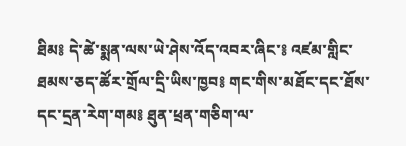ཐིམ༔ དེ་ཚེ་སྨན་ལས་ཡེ་ཤེས་འོད་འབར་ཞིང་༔ འཛམ་གླིང་ཐམས་ཅད་ཚོར་གྲོལ་དྲི་ཡིས་ཁྱབ༔ གང་གིས་མཐོང་དང་ཐོས་དང་དྲན་རེག་གམ༔ ཐུན་ཕྲན་གཅིག་ལ་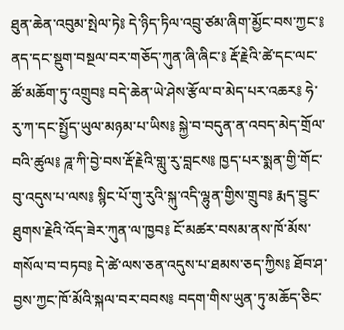ཐུན་ཆེན་འབུམ་སྤེལ་ཏེ༔ དེ་ཉིད་ཏིལ་འབྲུ་ཙམ་ཞིག་མྱོང་བས་ཀྱང་༔ ནད་དང་སྡུག་བསྔལ་བར་གཅོད་ཀུན་ཞི་ཞིང་༔ རྡོ་རྗེའི་ཚེ་དང་ལང་ཚོ་མཆོག་ཏུ་འགྲུབ༔ བདེ་ཆེན་ཡེ་ཤེས་རྩོལ་བ་མེད་པར་འཆར༔ ཧེ་རུ་ཀ་དང་སྤྱོད་ཡུལ་མཉམ་པ་ཡིས༔ སྐྱེ་བ་བདུན་ན་འབད་མེད་གྲོལ་བའི་ཚུལ༔ ཌཱ་ཀི་བྱེ་བས་རྡོ་རྗེའི་གླུ་རུ་བླངས༔ ཁྱད་པར་སྨན་གྱི་གོང་བུ་འདུས་པ་ལས༔ སྙིང་པོ་གུ་རུའི་སྐུ་འདི་ལྷུན་གྱིས་གྲུབ༔ རྨད་བྱུང་ཐུགས་རྗེའི་འོད་ཟེར་ཀུན་ལ་ཁྱབ༔ ངོ་མཚར་བསམ་ནས་ཁོ་མོས་གསོལ་བ་བཏབ༔ དེ་ཚེ་ལས་ཅན་འདུས་པ་ཐམས་ཅད་ཀྱིས༔ ཐོབ་ཤ་བྱས་ཀྱང་ཁོ་མོའི་སྐལ་བར་བབས༔ བདག་གིས་ཡུན་ཏུ་མཆོད་ཅིང་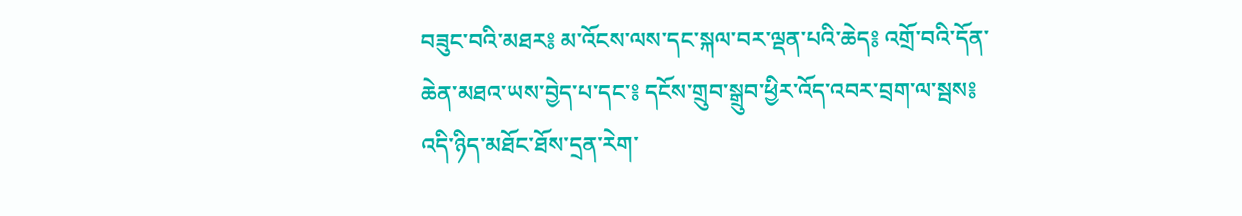བཟུང་བའི་མཐར༔ མ་འོངས་ལས་དང་སྐལ་བར་ལྡན་པའི་ཆེད༔ འགྲོ་བའི་དོན་ཆེན་མཐའ་ཡས་བྱེད་པ་དང་༔ དངོས་གྲུབ་སྒྲུབ་ཕྱིར་འོད་འབར་བྲག་ལ་སྦས༔ འདི་ཉིད་མཐོང་ཐོས་དྲན་རེག་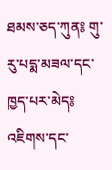ཐམས་ཅད་ཀུན༔ གུ་རུ་པདྨ་མཟལ་དང་ཁྱད་པར་མེད༔ འཇིགས་དང་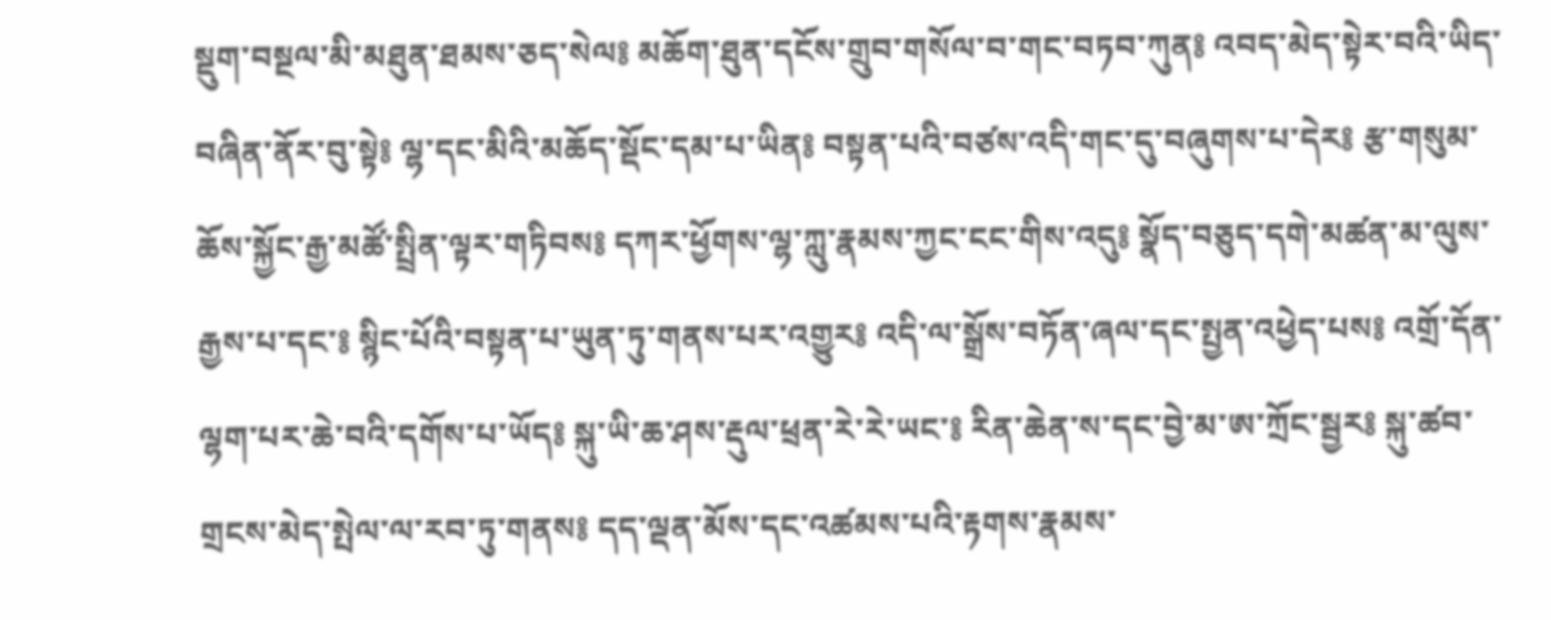སྡུག་བསྔལ་མི་མཐུན་ཐམས་ཅད་སེལ༔ མཆོག་ཐུན་དངོས་གྲུབ་གསོལ་བ་གང་བཏབ་ཀུན༔ འབད་མེད་སྟེར་བའི་ཡིད་བཞིན་ནོར་བུ་སྟེ༔ ལྷ་དང་མིའི་མཆོད་སྡོང་དམ་པ་ཡིན༔ བསྟན་པའི་བཙས་འདི་གང་དུ་བཞུགས་པ་དེར༔ རྩ་གསུམ་ཆོས་སྐྱོང་རྒྱ་མཚོ་སྤྲིན་ལྟར་གཏིབས༔ དཀར་ཕྱོགས་ལྷ་ཀླུ་རྣམས་ཀྱང་ངང་གིས་འདུ༔ སྣོད་བཅུད་དགེ་མཚན་མ་ལུས་རྒྱས་པ་དང་༔ སྙིང་པོའི་བསྟན་པ་ཡུན་ཏུ་གནས་པར་འགྱུར༔ འདི་ལ་སྒྲོས་བཏོན་ཞལ་དང་སྤྱན་འཕྱེད་པས༔ འགྲོ་དོན་ལྷག་པར་ཆེ་བའི་དགོས་པ་ཡོད༔ སྐུ་ཡི་ཆ་ཤས་རྡུལ་ཕྲན་རེ་རེ་ཡང་༔ རིན་ཆེན་ས་དང་བྱེ་མ་ཨ་ཀྲོང་སྦྱར༔ སྐུ་ཚབ་གྲངས་མེད་སྤེལ་ལ་རབ་ཏུ་གནས༔ དད་ལྡན་མོས་དང་འཚམས་པའི་རྟགས་རྣམས་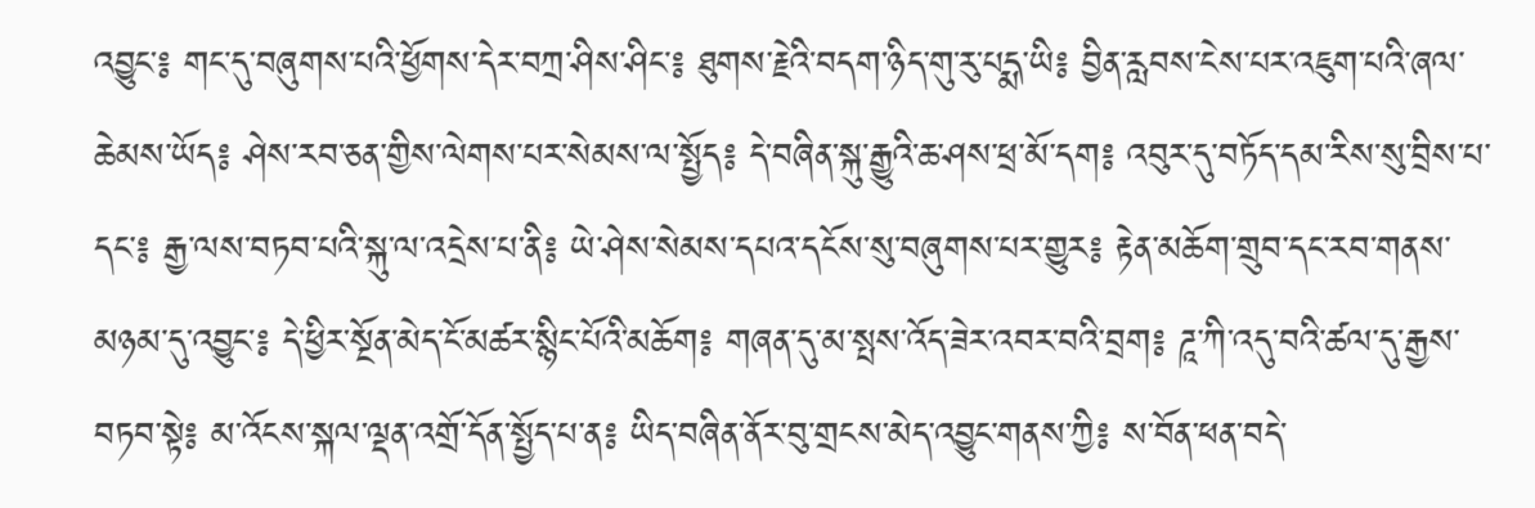འབྱུང་༔ གང་དུ་བཞུགས་པའི་ཕྱོགས་དེར་བཀྲ་ཤིས་ཤིང་༔ ཐུགས་རྗེའི་བདག་ཉིད་གུ་རུ་པདྨ་ཡི༔ བྱིན་རླབས་ངེས་པར་འཇུག་པའི་ཞལ་ཆེམས་ཡོད༔ ཤེས་རབ་ཅན་གྱིས་ལེགས་པར་སེམས་ལ་སྤྱོད༔ དེ་བཞིན་སྐུ་རྒྱུའི་ཆ་ཤས་ཕྲ་མོ་དག༔ འབུར་དུ་བཏོད་དམ་རིས་སུ་བྲིས་པ་དང་༔ རྒྱ་ལས་བཏབ་པའི་སྐུ་ལ་འདྲེས་པ་ནི༔ ཡེ་ཤེས་སེམས་དཔའ་དངོས་སུ་བཞུགས་པར་གྱུར༔ རྟེན་མཆོག་གྲུབ་དང་རབ་གནས་མཉམ་དུ་འབྱུང་༔ དེ་ཕྱིར་སྔོན་མེད་ངོ་མཚར་སྙིང་པོའི་མཆོག༔ གཞན་དུ་མ་སྤས་འོད་ཟེར་འབར་བའི་བྲག༔ ཌཱ་ཀི་འདུ་བའི་ཚལ་དུ་རྒྱས་བཏབ་སྟེ༔ མ་འོངས་སྐལ་ལྡན་འགྲོ་དོན་སྤྱོད་པ་ན༔ ཡིད་བཞིན་ནོར་བུ་གྲངས་མེད་འབྱུང་གནས་ཀྱི༔ ས་བོན་ཕན་བདེ་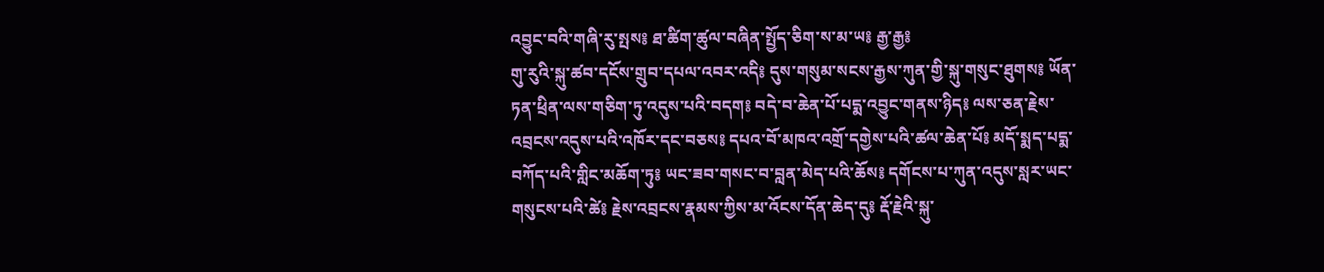འབྱུང་བའི་གཞི་རུ་སྤས༔ ཐ་ཚིག་ཚུལ་བཞིན་སྤྱོད་ཅིག་ས་མ་ཡ༔ རྒྱ་རྒྱ༔
གུ་རུའི་སྐུ་ཚབ་དངོས་གྲུབ་དཔལ་འབར་འདི༔ དུས་གསུམ་སངས་རྒྱས་ཀུན་གྱི་སྐུ་གསུང་ཐུགས༔ ཡོན་ཏན་ཕྲིན་ལས་གཅིག་ཏུ་འདུས་པའི་བདག༔ བདེ་བ་ཆེན་པོ་པདྨ་འབྱུང་གནས་ཉིད༔ ལས་ཅན་རྗེས་འབྲངས་འདུས་པའི་འཁོར་དང་བཅས༔ དཔའ་བོ་མཁའ་འགྲོ་དགྱེས་པའི་ཚལ་ཆེན་པོ༔ མདོ་སྨད་པདྨ་བཀོད་པའི་གླིང་མཆོག་ཏུ༔ ཡང་ཟབ་གསང་བ་བླན་མེད་པའི་ཆོས༔ དགོངས་པ་ཀུན་འདུས་སླར་ཡང་གསུངས་པའི་ཚེ༔ རྗེས་འབྲངས་རྣམས་ཀྱིས་མ་འོངས་དོན་ཆེད་དུ༔ རྡོ་རྗེའི་སྐུ་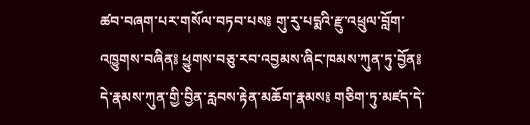ཚབ་བཞག་པར་གསོལ་བཏབ་པས༔ གུ་རུ་པདྨའི་རྫུ་འཕྲུལ་བློག་འཁྱུགས་བཞིན༔ ཕྱུགས་བཅུ་རབ་འབྱམས་ཞིང་ཁམས་ཀུན་ཏུ་བྱོན༔ དེ་རྣམས་ཀུན་གྱི་བྱིན་རླབས་རྟེན་མཆོག་རྣམས༔ གཅིག་ཏུ་མཛད་དེ་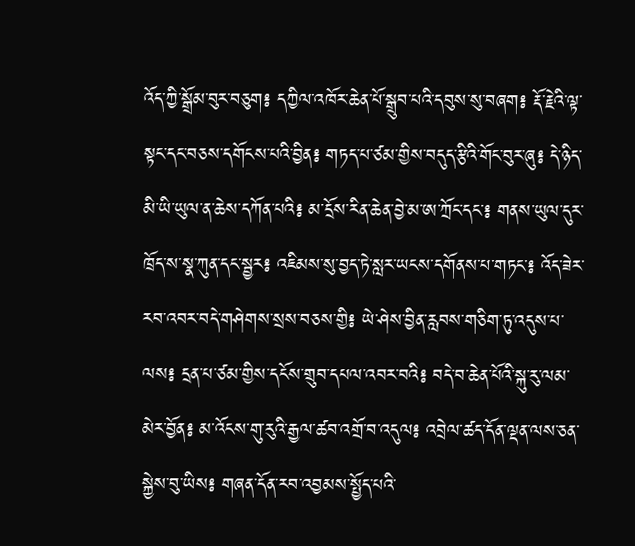འོད་ཀྱི་སྒྲོམ་བུར་བཅུག༔ དཀྱིལ་འཁོར་ཆེན་པོ་སྒྲུབ་པའི་དབུས་སུ་བཞག༔ རྡོ་རྗེའི་ལྟ་སྟང་དང་བཅས་དགོངས་པའི་བྱིན༔ གཏད་པ་ཙམ་གྱིས་བདུད་རྩིའི་གོང་བུར་ཞུ༔ དེ་ཉིད་མི་ཡི་ཡུལ་ན་ཆེས་དཀོན་པའི༔ མ་དྲོས་རིན་ཆེན་བྱེ་མ་ཨ་ཀྲོང་དང་༔ གནས་ཡུལ་དུར་ཁྲོད་ས་སྣ་ཀུན་དང་སྦྱར༔ འཇིམས་སུ་བྱད་ཏེ་སླར་ཡངས་དགོནས་པ་གཏང་༔ འོད་ཟེར་རབ་འབར་བདེ་གཤེགས་སྲས་བཅས་གྱི༔ ཡེ་ཤེས་བྱིན་རླབས་གཅིག་ཏུ་འདུས་པ་ལས༔ དྲན་པ་ཙམ་གྱིས་དངོས་གྲུབ་དཔལ་འབར་བའི༔ བདེ་བ་ཆེན་པོའི་སྐུ་རུ་ལམ་མེར་བྱོན༔ མ་འོངས་གུ་རུའི་རྒྱལ་ཚབ་འགྲོ་བ་འདུལ༔ འབྲེལ་ཚད་དོན་ལྡན་ལས་ཅན་སྐྱེས་བུ་ཡིས༔ གཞན་དོན་རབ་འབྱམས་སྤྱོད་པའི་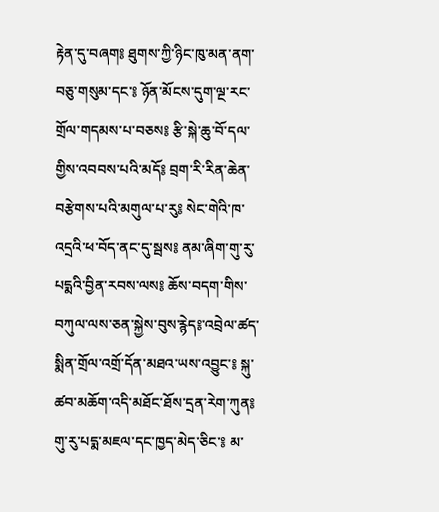རྟེན་དུ་བཞག༔ ཐུགས་ཀྱི་ཉིང་ཁུ་མན་ནག་བཅུ་གསུམ་དང་༔ ཉོན་མོངས་དུག་ལྔ་རང་གྲོལ་གདམས་པ་བཅས༔ རྩི་སྐེ་ཆུ་བོ་དལ་གྱིས་འབབས་པའི་མདོ༔ བྲག་རི་རིན་ཆེན་བརྩེགས་པའི་མགུལ་པ་རུ༔ སེང་གེའི་ཁ་འདྲའི་ཕ་བོད་ནང་དུ་སྦས༔ ནམ་ཞིག་གུ་རུ་པདྨའི་བྱིན་རབས་ལས༔ ཆོས་བདག་གིས་བཀུལ་ལས་ཅན་སྐྱེས་བུས་རྙེད༔་འབྲེལ་ཚད་སྨིན་གྲོལ་འགྲོ་དོན་མཐའ་ཡས་འབྱུང་༔ སྐུ་ཚབ་མཆོག་འདི་མཐོང་ཐོས་དྲན་རེག་ཀུན༔ གུ་རུ་པདྨ་མཇལ་དང་ཁྱད་མེད་ཅིང་༔ མ་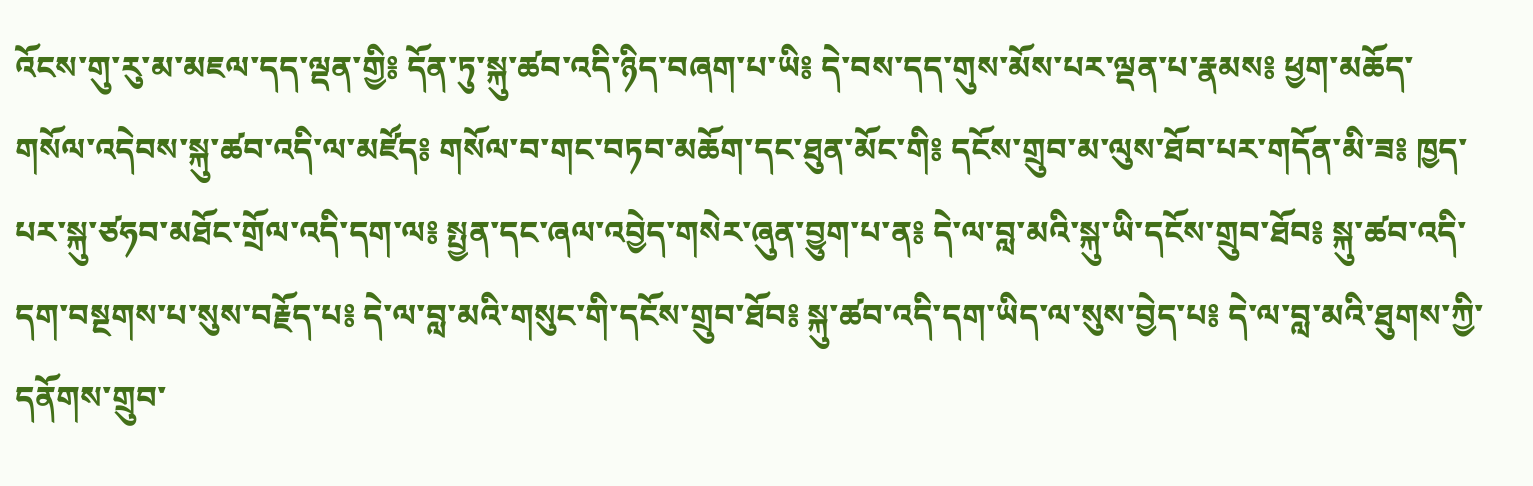འོངས་གུ་རུ་མ་མཇལ་དད་ལྡན་གྱི༔ དོན་ཏུ་སྐུ་ཚབ་འདི་ཉིད་བཞག་པ་ཡི༔ དེ་བས་དད་གུས་མོས་པར་ལྡན་པ་རྣམས༔ ཕྱག་མཆོད་གསོལ་འདེབས་སྐུ་ཚབ་འདི་ལ་མཛོད༔ གསོལ་བ་གང་བཏབ་མཆོག་དང་ཐུན་མོང་གི༔ དངོས་གྲུབ་མ་ལུས་ཐོབ་པར་གདོན་མི་ཟ༔ ཁྱད་པར་སྐུ་ཙཧབ་མཐོང་གྲོལ་འདི་དག་ལ༔ སྤྱན་དང་ཞལ་འབྱེད་གསེར་ཞུན་བྱུག་པ་ན༔ དེ་ལ་བླ་མའི་སྐུ་ཡི་དངོས་གྲུབ་ཐོབ༔ སྐུ་ཚབ་འདི་དག་བསྔགས་པ་སུས་བརྗོད་པ༔ དེ་ལ་བླ་མའི་གསུང་གི་དངོས་གྲུབ་ཐོབ༔ སྐུ་ཚབ་འདི་དག་ཡིད་ལ་སུས་བྱེད་པ༔ དེ་ལ་བླ་མའི་ཐུགས་ཀྱི་དནོགས་གྲུབ་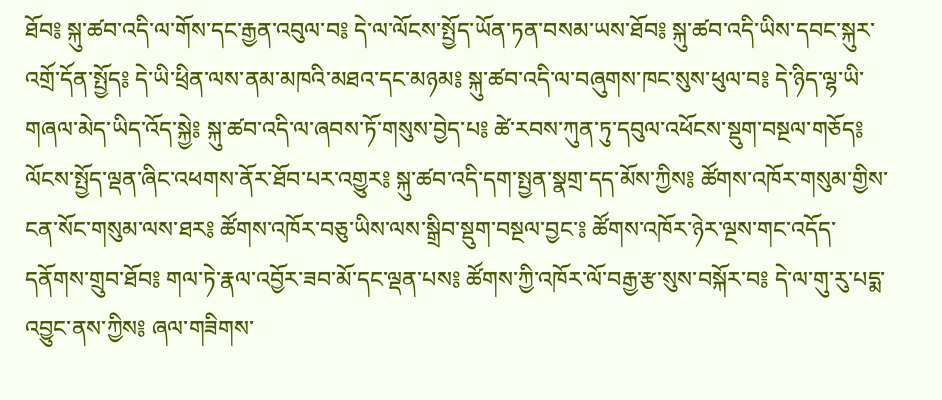ཐོབ༔ སྐུ་ཚབ་འདི་ལ་གོས་དང་རྒྱན་འབུལ་བ༔ དེ་ལ་ལོངས་སྤྱོད་ཡོན་ཏན་བསམ་ཡས་ཐོབ༔ སྐུ་ཚབ་འདི་ཡིས་དབང་སྐུར་འགྲོ་དོན་སྤྱོད༔ དེ་ཡི་ཕྲིན་ལས་ནམ་མཁའི་མཐའ་དང་མཉམ༔ སྐུ་ཚབ་འདི་ལ་བཞུགས་ཁང་སུས་ཕུལ་བ༔ དེ་ཉིད་ལྷ་ཡི་གཞལ་མེད་ཡིད་འོད་སྐྱེ༔ སྐུ་ཚབ་འདི་ལ་ཞབས་ཏོ་གསུས་བྱེད་པ༔ ཚེ་རབས་ཀུན་ཏུ་དབུལ་འཕོངས་སྡུག་བསྔལ་གཅོད༔ ལོངས་སྤྱོད་ལྡན་ཞིང་འཕགས་ནོར་ཐོབ་པར་འགྱུར༔ སྐུ་ཚབ་འདི་དག་སྤྱན་སྣགྲ་དད་མོས་ཀྱིས༔ ཚོགས་འཁོར་གསུམ་གྱིས་ངན་སོང་གསུམ་ལས་ཐར༔ ཚོགས་འཁོར་བཅུ་ཡིས་ལས་སྒྲིབ་སྡུག་བསྔལ་བྱང་༔ ཚོགས་འཁོར་ཉེར་ལྔས་གང་འདོད་དནོགས་གྲུབ་ཐོབ༔ གལ་ཏེ་རྣལ་འབྱོར་ཟབ་མོ་དང་ལྡན་པས༔ ཚོགས་ཀྱི་འཁོར་ལོ་བརྒྱ་རྩ་སུས་བསྐོར་བ༔ དེ་ལ་གུ་རུ་པདྨ་འབྱུང་ནས་ཀྱིས༔ ཞལ་གཟིགས་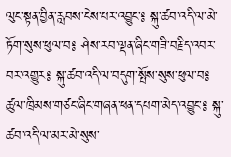ལུང་སྟན་བྱིན་རླབས་ངེས་པར་འབྱུང་༔ སྐུ་ཚབ་འདི་ལ་མེ་ཏོག་སུས་ཕུལ་བ༔ ཤེས་རབ་ལྡན་ཞིང་གཟི་བརྗིད་འབར་བར་འགྱུར༔ སྐུ་ཚབ་འདི་ལ་བདུག་སྤོས་སུས་ཕུལ་བ༔ ཚུལ་ཁྲིམས་གཙང་ཞིང་གཞན་ཕན་དཔག་མེད་འབྱུང་༔ སྐུ་ཚབ་འདི་ལ་མར་མེ་སུས་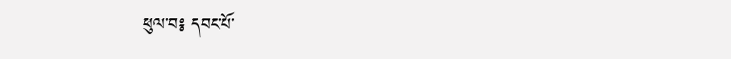ཕུལ་བ༔ དབང་པོ་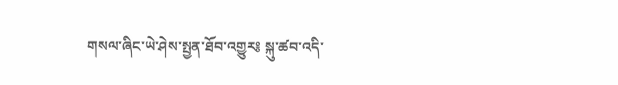གསལ་ཞིང་ཡེ་ཤེས་སྤྱན་ཐོབ་འགྱུར༔ སྐུ་ཚབ་འདི་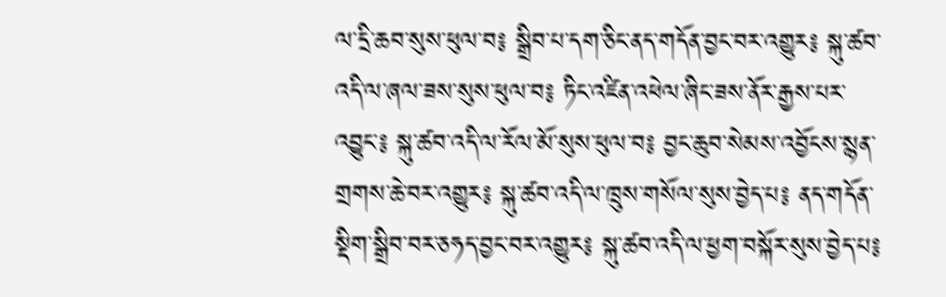ལ་དྲི་ཆབ་སུས་ཕུལ་བ༔ སྒྲིབ་པ་དག་ཅིང་ནད་གདོན་བྱང་བར་འགྱུར༔ སྐུ་ཚབ་འདི་ལ་ཞལ་ཟས་སུས་ཕུལ་བ༔ ཏིང་འཛིན་འཕེལ་ཞིང་ཟས་ནོར་རྒྱས་པར་འབྱུང་༔ སྐུ་ཚབ་འདི་ལ་རོལ་མོ་སུས་ཕུལ་བ༔ བྱང་ཆུབ་སེམས་འབྱོངས་སྙན་གྲགས་ཆེ་བར་འགྱུར༔ སྐུ་ཚབ་འདི་ལ་ཁྲུས་གསོལ་སུས་བྱེད་པ༔ ནད་གདོན་སྡིག་སྒྲིབ་བར་ཅཧད་བྱང་བར་འགྱུར༔ སྐུ་ཚབ་འདི་ལ་ཕྱག་བསྐོར་སུས་བྱེད་པ༔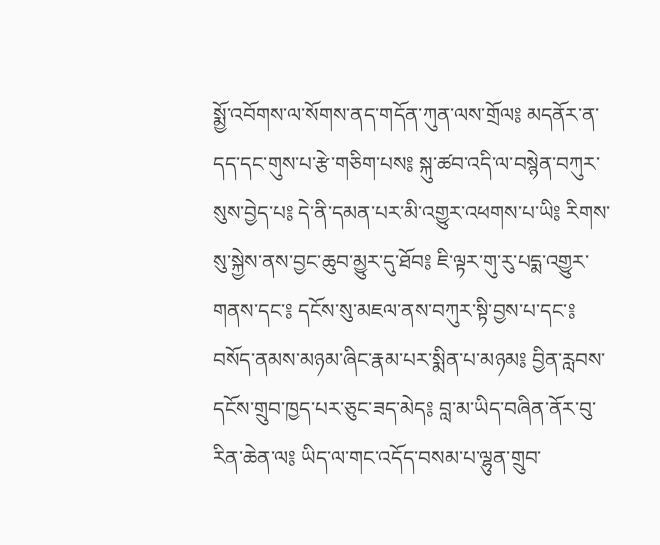སྨྱོ་འབོགས་ལ་སོགས་ནད་གདོན་ཀུན་ལས་གྲོལ༔ མདནོར་ན་དད་དང་གུས་པ་རྩེ་གཅིག་པས༔ སྐུ་ཚབ་འདི་ལ་བསྙེན་བཀུར་སུས་བྱེད་པ༔ དེ་ནི་དམན་པར་མི་འགྱུར་འཕགས་པ་ཡི༔ རིགས་སུ་སྐྱེས་ནས་བྱང་ཆུབ་མྱུར་དུ་ཐོབ༔ ཇི་ལྟར་གུ་རུ་པདྨ་འགྱུར་གནས་དང་༔ དངོས་སུ་མཇལ་ནས་བཀུར་སྟི་བྱས་པ་དང་༔ བསོད་ནམས་མཉམ་ཞིང་རྣམ་པར་སྨིན་པ་མཉམ༔ བྱིན་རླབས་དངོས་གྲུབ་ཁྱད་པར་ཅུང་ཟད་མེད༔ བླ་མ་ཡིད་བཞིན་ནོར་བུ་རིན་ཆེན་ལ༔ ཡིད་ལ་གང་འདོད་བསམ་པ་ལྷུན་གྲུབ་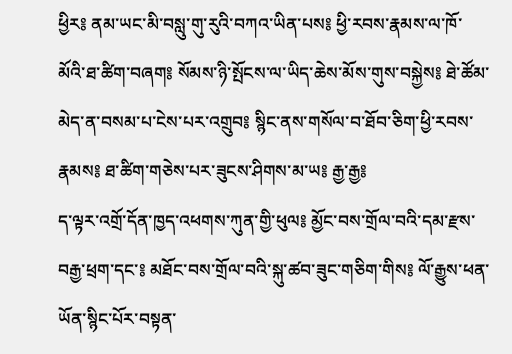ཕྱིར༔ ནམ་ཡང་མི་བསླུ་གུ་རུའི་བཀའ་ཡིན་པས༔ ཕྱི་རབས་རྣམས་ལ་ཁོ་མོའི་ཐ་ཚིག་བཞག༔ སོམས་ཉི་སྤོངས་ལ་ཡིད་ཆེས་མོས་གུས་བསྐྱེས༔ ཐེ་ཚོམ་མེད་ན་བསམ་པ་ངེས་པར་འགྲུབ༔ སྙིང་ནས་གསོལ་བ་ཐོབ་ཅིག་ཕྱི་རབས་རྣམས༔ ཐ་ཚིག་གཅེས་པར་ཟུངས་ཤིགས་མ་ཡ༔ རྒྱ་རྒྱ༔
ད་ལྟར་འགྲོ་དོན་ཁྱད་འཕགས་ཀུན་གྱི་ཕུལ༔ མྱོང་བས་གྲོལ་བའི་དམ་རྫས་བརྒྱ་ཕྲག་དང་༔ མཐོང་བས་གྲོལ་བའི་སྐུ་ཚབ་ཟུང་གཅིག་གིས༔ ལོ་རྒྱུས་ཕན་ཡོན་སྙིང་པོར་བསྟན་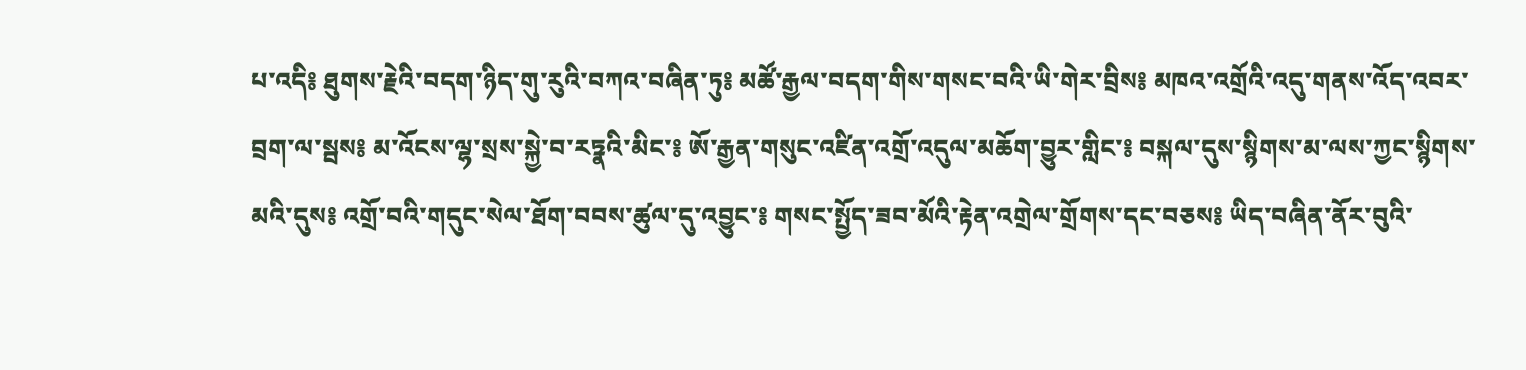པ་འདི༔ ཐུགས་རྗེའི་བདག་ཉིད་གུ་རུའི་བཀའ་བཞིན་ཏུ༔ མཚོ་རྒྱལ་བདག་གིས་གསང་བའི་ཡི་གེར་བྲིས༔ མཁའ་འགྲོའི་འདུ་གནས་འོད་འབར་བྲག་ལ་སྦས༔ མ་འོངས་ལྷ་སྲས་སྐྱེ་བ་རཏྣའི་མིང་༔ ཨོ་རྒྱན་གསུང་འཛིན་འགྲོ་འདུལ་མཆོག་བྱུར་གླིང་༔ བསྐལ་དུས་སྙིགས་མ་ལས་ཀྱང་སྙིགས་མའི་དུས༔ འགྲོ་བའི་གདུང་སེལ་ཐོག་བབས་ཚུལ་དུ་འབྱུང་༔ གསང་སྤྱོད་ཟབ་མོའི་རྟེན་འགྲེལ་གྲོགས་དང་བཅས༔ ཡིད་བཞིན་ནོར་བུའི་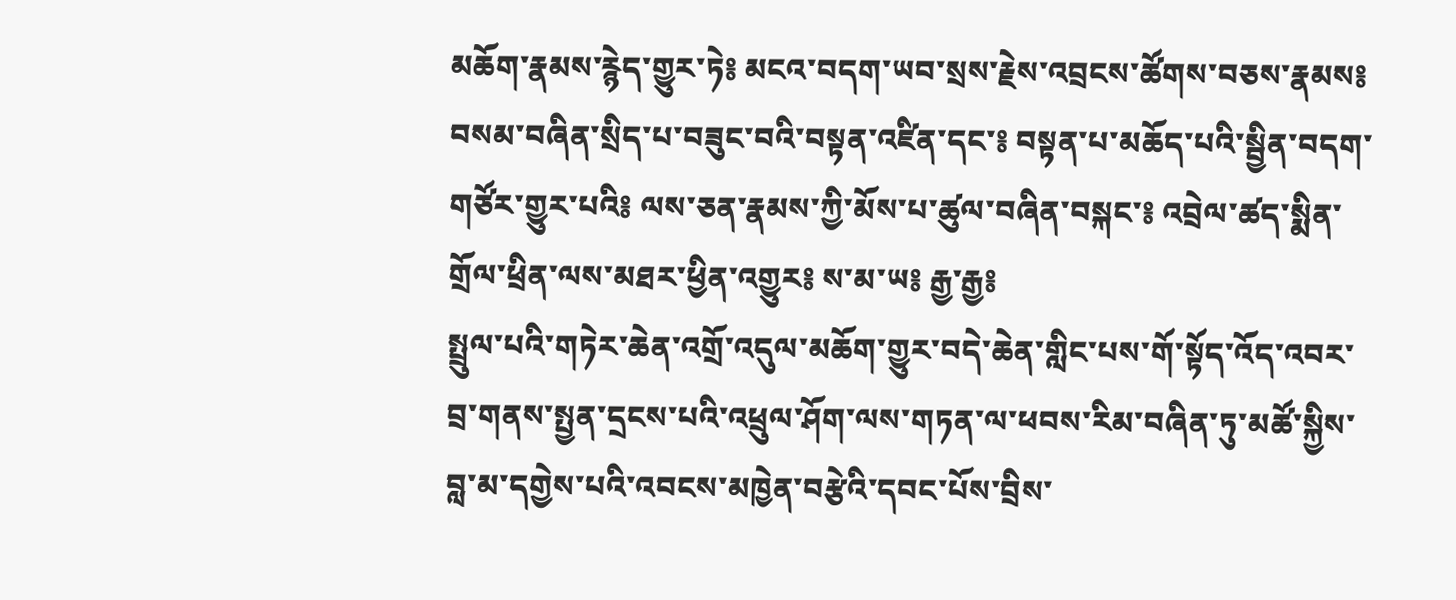མཆོག་རྣམས་རྙེད་གྱུར་ཏེ༔ མངའ་བདག་ཡབ་སྲས་རྗེས་འབྲངས་ཚོགས་བཅས་རྣམས༔ བསམ་བཞིན་སྲིད་པ་བཟུང་བའི་བསྟན་འཛིན་དང་༔ བསྟན་པ་མཆོད་པའི་སྦྱིན་བདག་གཙོར་གྱུར་པའི༔ ལས་ཅན་རྣམས་ཀྱི་མོས་པ་ཚུལ་བཞིན་བསྐང་༔ འབྲེལ་ཚད་སྨིན་གྲོལ་ཕྲིན་ལས་མཐར་ཕྱིན་འགྱུར༔ ས་མ་ཡ༔ རྒྱ་རྒྱ༔
སྤྲུལ་པའི་གཏེར་ཆེན་འགྲོ་འདུལ་མཆོག་གྱུར་བདེ་ཆེན་གླིང་པས་གོ་སྟོད་འོད་འབར་བྲ་གནས་སྤྱན་དྲངས་པའི་འཕྲུལ་ཤོག་ལས་གཏན་ལ་ཕབས་རིམ་བཞིན་ཏུ་མཚོ་སྐྱིས་བླ་མ་དགྱེས་པའི་འབངས་མཁྱེན་བརྩེའི་དབང་པོས་བྲིས་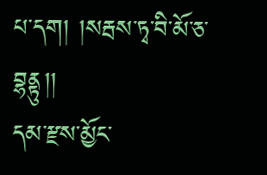པ་དག། །སརྦས་ཏྭ་བི་མོ་ཅ་བྷནྟུ།།
དམ་རྫས་མྱོང་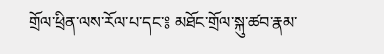གྲོལ་ཕྲིན་ལས་རོལ་པ་དང་༔ མཐོང་གྲོལ་སྐུ་ཚབ་རྣམ་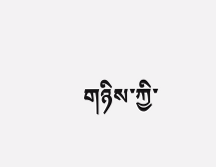གཉིས་ཀྱི་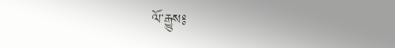ལོ་རྒྱུས༔